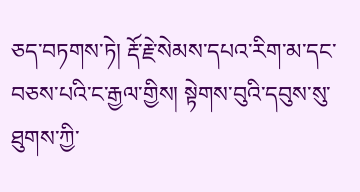ཅད་བཏགས་ཏེ། རྡོ་རྗེ་སེམས་དཔའ་རིག་མ་དང་ བཅས་པའི་ང་རྒྱལ་གྱིས། སྟེགས་བུའི་དབུས་སུ་ཐུགས་ཀྱི་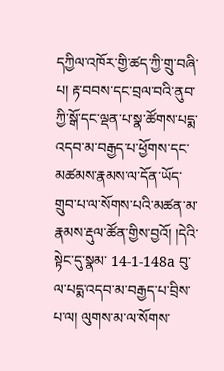དཀྱིལ་འཁོར་གྱི་ཚད་ཀྱི་གྲུ་བཞི་པ། རྟ་བབས་དང་བྲལ་བའི་ནུབ་ཀྱི་སྒོ་དང་ལྡན་པ་སྣ་ཚོགས་པདྨ་འདབ་མ་བརྒྱད་པ་ཕྱོགས་དང་མཚམས་རྣམས་ལ་དོན་ཡོད་གྲུབ་པ་ལ་སོགས་པའི་མཚན་མ་རྣམས་རྡུལ་ཚོན་གྱིས་བྱའོ། །དེའི་སྟེང་དུ་སྣམ་ 14-1-148a བུ་ལ་པདྨ་འདབ་མ་བརྒྱད་པ་བྲིས་པ་ལ། ལུགས་མ་ལ་སོགས་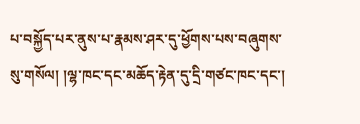པ་བསྐྱོད་པར་ནུས་པ་རྣམས་ཤར་དུ་ཕྱོགས་པས་བཞུགས་སུ་གསོལ། །ལྷ་ཁང་དང་མཆོད་རྟེན་དུ་དྲི་གཙང་ཁང་དང་།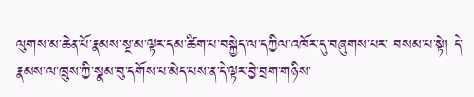ལུགས་མ་ཆེན་པོ་རྣམས་སྔ་མ་ལྟར་དམ་ཚིག་པ་བསྐྱེད་ལ་དཀྱིལ་འཁོར་དུ་བཞུགས་པར་ བསམ་པ་སྟེ། དེ་རྣམས་ལ་ཁྲུས་ཀྱི་སྣམ་བུ་དགོས་པ་མེད་པས་ན་དེ་ལྟར་བྱེ་བྲག་གཉིས་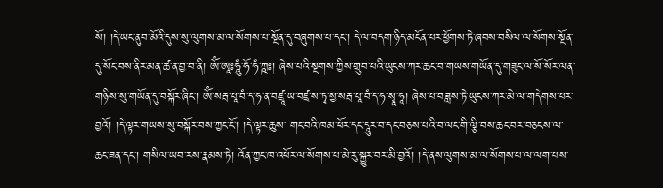སོ། །དེ་ཡང་ནུབ་མོའི་དུས་སུ་ལུགས་མ་ལ་སོགས་པ་སྔོན་དུ་བཞུགས་པ་དང་། དེ་ལ་བདག་ཉིད་མངོན་པར་ཕྱོགས་ཏེ་ཞབས་བསིལ་ལ་སོགས་སྔོན་དུ་སོང་བས་ནིར་མན་ཚ་ན་བྱ་བ་ནི། ཨོཾ་ཨཱཿཧཱུཾ་ཧོ་ཧཾ་ཀྵཿ། ཞེས་པའི་སྔགས་ཀྱིས་གྲུབ་པའི་ཡུངས་ཀར་ཆང་བ་གཡས་གཡོན་དུ་གཟུང་ལ་སོ་སོར་ལན་གཉིས་སུ་གཡོན་དུ་བསྐོར་ཞིང་། ཨོཾ་སརྦ་པཱ་བཾ་ད་ཧ་ན་བཛྲཱ་ཡ་བཛྲ་ས་ཏྭ་སྱ་སརྦ་པཱ་བཾ་ད་ཧ་སྭཱ་ཧཱ། ཞེས་པ་བཟླས་ཏེ་ཡུངས་ཀར་མེ་ལ་གདེགས་པར་བྱའོ། །དེ་ལྟར་གཡས་སུ་བསྐོར་བས་ཀྱང་ངོ་། །དེ་ལྟར་ཆུས་ གང་བའི་ཁམ་ཕོར་དང་དཱུར་བ་དང་བཅས་པའི་བ་ལང་གི་ལྕི་བས་ཆང་བར་བཅངས་ལ་ཆང་ཟན་དང་། གསིལ་ཡབ་རས་རྣམས་ཏེ། འོན་ཀྱང་ཁ་འཕོར་ལ་སོགས་པ་མེ་རུ་སྐྱུར་བར་མི་བྱའོ། །དེ་ནས་ལུགས་མ་ལ་སོགས་པ་ལ་ལག་པས་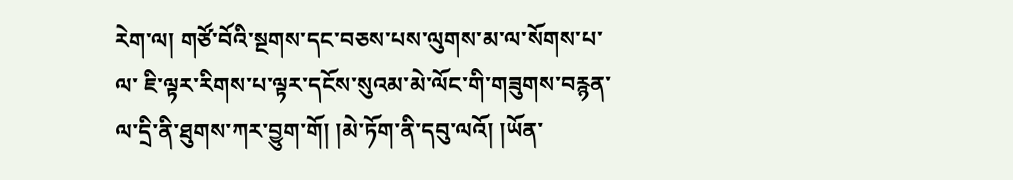རེག་ལ། གཙོ་བོའི་སྔགས་དང་བཅས་པས་ལུགས་མ་ལ་སོགས་པ་ལ་ ཇི་ལྟར་རིགས་པ་ལྟར་དངོས་སུའམ་མེ་ལོང་གི་གཟུགས་བརྙན་ལ་དྲི་ནི་ཐུགས་ཀར་བྱུག་གོ། །མེ་ཏོག་ནི་དབུ་ལའོ། །ཡོན་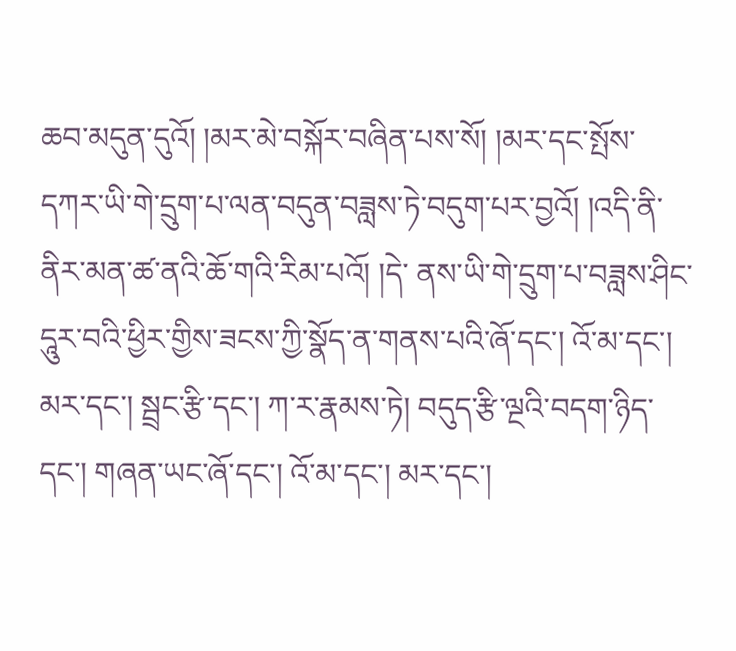ཆབ་མདུན་དུའོ། །མར་མེ་བསྐོར་བཞིན་པས་སོ། །མར་དང་སྤོས་དཀར་ཡི་གེ་དྲུག་པ་ལན་བདུན་བཟླས་ཏེ་བདུག་པར་བྱའོ། །འདི་ནི་ནིར་མན་ཚ་ནའི་ཆོ་གའི་རིམ་པའོ། །དེ་ ནས་ཡི་གེ་དྲུག་པ་བཟླས་ཤིང་དཱུར་བའི་ཕྱིར་གྱིས་ཟངས་ཀྱི་སྣོད་ན་གནས་པའི་ཞོ་དང་། འོ་མ་དང་། མར་དང་། སྦྲང་རྩི་དང་། ཀ་ར་རྣམས་ཏེ། བདུད་རྩི་ལྔའི་བདག་ཉིད་དང་། གཞན་ཡང་ཞོ་དང་། འོ་མ་དང་། མར་དང་།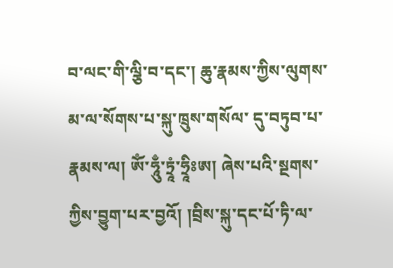བ་ལང་གི་ལྕི་བ་དང་། ཆུ་རྣམས་ཀྱིས་ལུགས་མ་ལ་སོགས་པ་སྐུ་ཁྲུས་གསོལ་ དུ་བཏུབ་པ་རྣམས་ལ། ཨོཾ་ཧཱུྃ་ཏྲཱཾ་ཧྲཱིཿཨ། ཞེས་པའི་སྔགས་ཀྱིས་བྱུག་པར་བྱའོ། །བྲིས་སྐུ་དང་པོ་ཏི་ལ་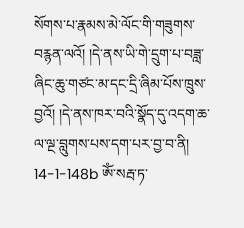སོགས་པ་རྣམས་མེ་ལོང་གི་གཟུགས་བརྙན་ལའོ། །དེ་ནས་ཡི་གེ་དྲུག་པ་བཟླ་ཞིང་ཆུ་གཙང་མ་དང་དྲི་ཞིམ་པོས་ཁྲུས་བྱའོ། །དེ་ནས་ཁར་བའི་སྣོད་དུ་འདག་ཆ་ལ་ལྔ་བླུགས་པས་དག་པར་བྱ་བ་ནི། 14-1-148b ཨོཾ་སརྦ་ཏ་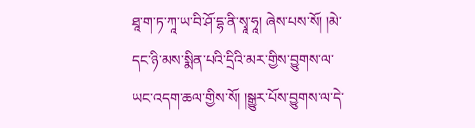ཐཱ་ག་ཏ་ཀཱ་ཡ་བི་ཤོ་དྷ་ནི་སྭཱ་ཧཱ། ཞེས་པས་སོ། །མེ་དང་ཉི་མས་སྨིན་པའི་དྲིའི་མར་གྱིས་བྱུགས་ལ་ཡང་འདག་ཆལ་གྱིས་སོ། །སྒྱུར་པོས་བྱུགས་ལ་དེ་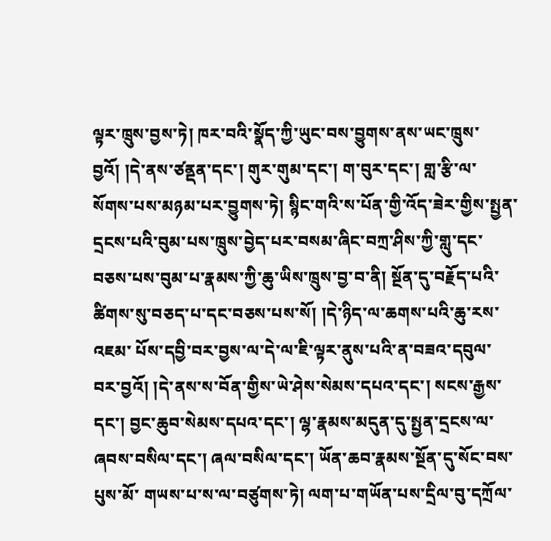ལྟར་ཁྲུས་བྱས་ཏེ། ཁར་བའི་སྣོད་ཀྱི་ཡུང་བས་བྱུགས་ནས་ཡང་ཁྲུས་བྱའོ། །དེ་ནས་ཙནྡན་དང་། གུར་གུམ་དང་། ག་བུར་དང་། གླ་རྩི་ལ་ སོགས་པས་མཉམ་པར་བྱུགས་ཏེ། སྙིང་གའི་ས་པོན་གྱི་འོད་ཟེར་གྱིས་སྤྱན་དྲངས་པའི་བུམ་པས་ཁྲུས་བྱེད་པར་བསམ་ཞིང་བཀྲ་ཤིས་ཀྱི་གླུ་དང་བཅས་པས་བུམ་པ་རྣམས་ཀྱི་ཆུ་ཡིས་ཁྲུས་བྱ་བ་ནི། སྔོན་དུ་བརྗོད་པའི་ཚིགས་སུ་བཅད་པ་དང་བཅས་པས་སོ། །དེ་ཉིད་ལ་ཆགས་པའི་ཆུ་རས་འཇམ་ པོས་དབྱི་བར་བྱས་ལ་དེ་ལ་ཇི་ལྟར་ནུས་པའི་ན་བཟའ་དབུལ་བར་བྱའོ། །དེ་ནས་ས་བོན་གྱིས་ཡེ་ཤེས་སེམས་དཔའ་དང་། སངས་རྒྱས་དང་། བྱང་ཆུབ་སེམས་དཔའ་དང་། ལྷ་རྣམས་མདུན་དུ་སྤྱན་དྲངས་ལ་ཞབས་བསིལ་དང་། ཞལ་བསིལ་དང་། ཡོན་ཆབ་རྣམས་སྔོན་དུ་སོང་བས་པུས་མོ་ གཡས་པ་ས་ལ་བཙུགས་ཏེ། ལག་པ་གཡོན་པས་དྲིལ་བུ་དཀྲོལ་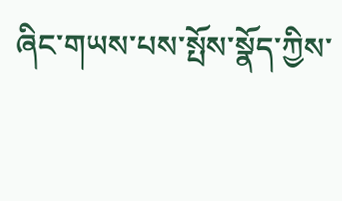ཞིང་གཡས་པས་སྤོས་སྣོད་ཀྱིས་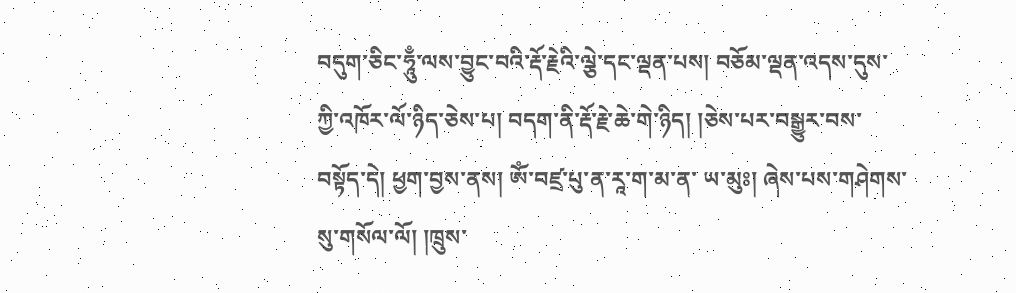བདུག་ཅིང་ཧཱུྃ་ལས་བྱུང་བའི་རྡོ་རྗེའི་ལྕེ་དང་ལྡན་པས། བཅོམ་ལྡན་འདས་དུས་ཀྱི་འཁོར་ལོ་ཉིད་ཅེས་པ། བདག་ནི་རྡོ་རྗེ་ཆེ་གེ་ཉིད། །ཅེས་པར་བསྒྱུར་བས་བསྟོད་དེ། ཕྱག་བྱས་ནས། ཨོཾ་བཛྲ་པུ་ན་རཱ་ག་མ་ན་ ཡ་མུཿ། ཞེས་པས་གཤེགས་སུ་གསོལ་ལོ། །ཁྲུས་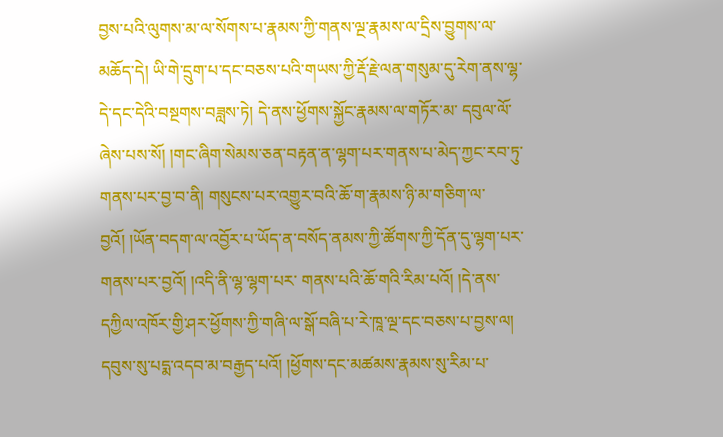བྱས་པའི་ལུགས་མ་ལ་སོགས་པ་རྣམས་ཀྱི་གནས་ལྔ་རྣམས་ལ་དྲིས་བྱུགས་ལ་མཆོད་དེ། ཡི་གེ་དྲུག་པ་དང་བཅས་པའི་གཡས་ཀྱི་རྡོ་རྗེ་ལན་གསུམ་དུ་རེག་ནས་ལྷ་དེ་དང་དེའི་བསྔགས་བཟླས་ཏེ། དེ་ནས་ཕྱོགས་སྐྱོང་རྣམས་ལ་གཏོར་མ་ དབུལ་ལོ་ཞེས་པས་སོ། །གང་ཞིག་སེམས་ཅན་བརྟན་ན་ལྷག་པར་གནས་པ་མེད་ཀྱང་རབ་ཏུ་གནས་པར་བྱ་བ་ནི། གསུངས་པར་འགྱུར་བའི་ཆོ་ག་རྣམས་ཉི་མ་གཅིག་ལ་བྱའོ། །ཡོན་བདག་ལ་འབྱོར་པ་ཡོད་ན་བསོད་ནམས་ཀྱི་ཚོགས་ཀྱི་དོན་དུ་ལྷག་པར་གནས་པར་བྱའོ། །འདི་ནི་ལྷ་ལྷག་པར་ གནས་པའི་ཆོ་གའི་རིམ་པའོ། །དེ་ནས་དཀྱིལ་འཁོར་གྱི་ཤར་ཕྱོགས་ཀྱི་གཞི་ལ་སྒོ་བཞི་པ་རེ་ཁཱ་ལྔ་དང་བཅས་པ་བྱས་ལ། དབུས་སུ་པདྨ་འདབ་མ་བརྒྱད་པའོ། །ཕྱོགས་དང་མཚམས་རྣམས་སུ་རིམ་པ་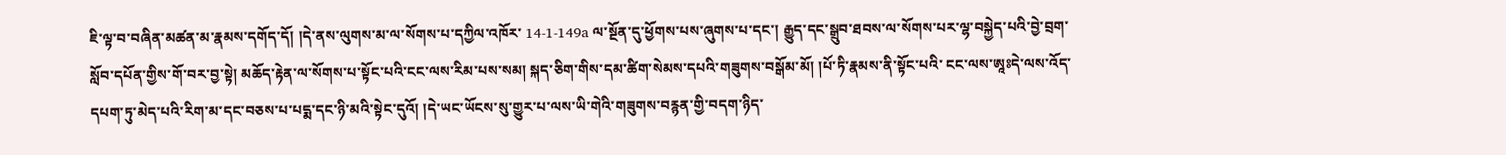ཇི་ལྟ་བ་བཞིན་མཚན་མ་རྣམས་དགོད་དོ། །དེ་ནས་ལུགས་མ་ལ་སོགས་པ་དཀྱིལ་འཁོར་ 14-1-149a ལ་སྔོན་དུ་ཕྱོགས་པས་ཞུགས་པ་དང་། རྒྱུད་དང་སྒྲུབ་ཐབས་ལ་སོགས་པར་ལྷ་བསྐྱེད་པའི་བྱེ་བྲག་སློབ་དཔོན་གྱིས་གོ་བར་བྱ་སྟེ། མཆོད་རྟེན་ལ་སོགས་པ་སྟོང་པའི་ངང་ལས་རིམ་པས་སམ། སྐད་ཅིག་གིས་དམ་ཚིག་སེམས་དཔའི་གཟུགས་བསྒོམ་མོ། །པོ་ཏི་རྣམས་ནི་སྟོང་པའི་ ངང་ལས་ཨཱཿདེ་ལས་འོད་དཔག་ཏུ་མེད་པའི་རིག་མ་དང་བཅས་པ་པདྨ་དང་ཉི་མའི་སྟེང་དུའོ། །དེ་ཡང་ཡོངས་སུ་གྱུར་པ་ལས་ཡི་གེའི་གཟུགས་བརྙན་གྱི་བདག་ཉིད་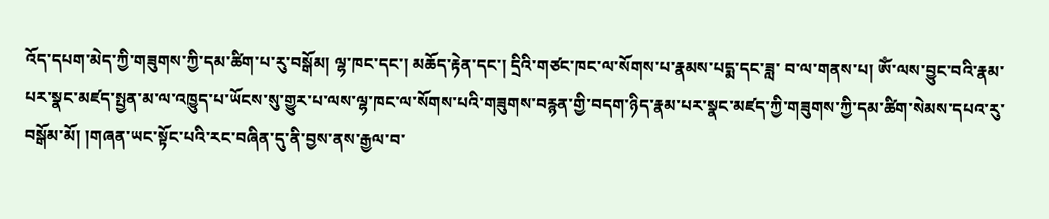འོད་དཔག་མེད་ཀྱི་གཟུགས་ཀྱི་དམ་ཚིག་པ་རུ་བསྒོམ། ལྷ་ཁང་དང་། མཆོད་རྟེན་དང་། དྲིའི་གཙང་ཁང་ལ་སོགས་པ་རྣམས་པདྨ་དང་ཟླ་ བ་ལ་གནས་པ། ཨོཾ་ལས་བྱུང་བའི་རྣམ་པར་སྣང་མཛད་སྤྱན་མ་ལ་འཁྱུད་པ་ཡོངས་སུ་གྱུར་པ་ལས་ལྷ་ཁང་ལ་སོགས་པའི་གཟུགས་བརྙན་གྱི་བདག་ཉིད་རྣམ་པར་སྣང་མཛད་ཀྱི་གཟུགས་ཀྱི་དམ་ཚིག་སེམས་དཔའ་རུ་བསྒོམ་མོ། །གཞན་ཡང་སྟོང་པའི་རང་བཞིན་དུ་ནི་བྱས་ནས་རྒྱལ་བ་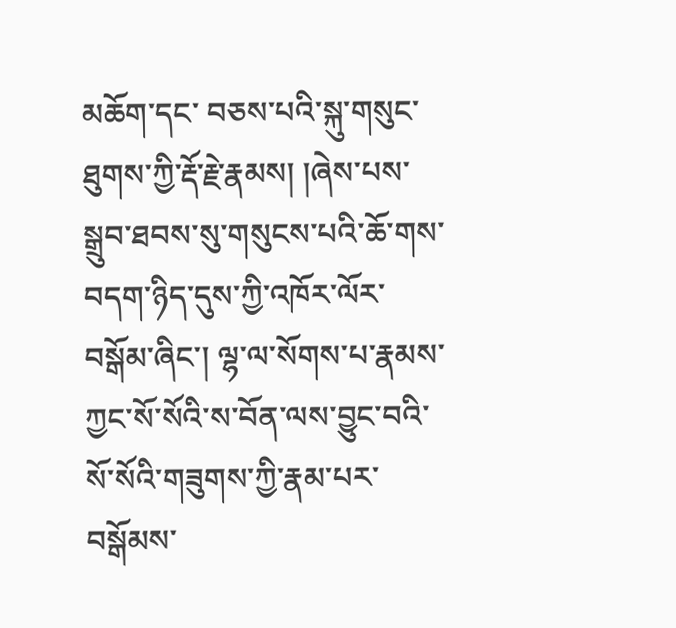མཆོག་དང་ བཅས་པའི་སྐུ་གསུང་ཐུགས་ཀྱི་རྡོ་རྗེ་རྣམས། །ཞེས་པས་སྒྲུབ་ཐབས་སུ་གསུངས་པའི་ཆོ་གས་བདག་ཉིད་དུས་ཀྱི་འཁོར་ལོར་བསྒོམ་ཞིང་། ལྷ་ལ་སོགས་པ་རྣམས་ཀྱང་སོ་སོའི་ས་བོན་ལས་བྱུང་བའི་སོ་སོའི་གཟུགས་ཀྱི་རྣམ་པར་བསྒོམས་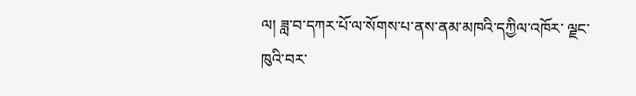ལ། ཟླ་བ་དཀར་པོ་ལ་སོགས་པ་ནས་ནམ་མཁའི་དཀྱིལ་འཁོར་ ལྗང་ཁུའི་བར་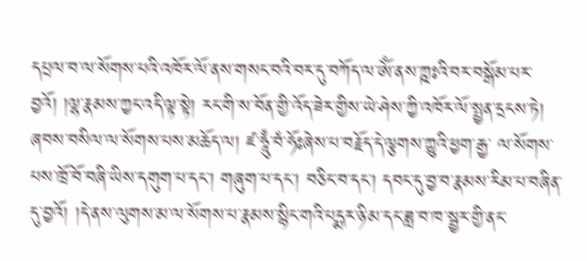དཔྲལ་བ་ལ་སོགས་པའི་འཁོར་ལོ་ནས་གསང་བའི་བར་དུ་བཀོད་ལ་ཨོཾ་ནས་ཀྵཿའི་བར་བསྒོམ་པར་བྱའོ། །ལྷ་རྣམས་ཀྱང་འདི་ལྟ་སྟེ། རང་གི་ས་བོན་གྱི་འོད་ཟེར་གྱིས་ཡེ་ཤེས་ཀྱི་འཁོར་ལོ་སྤྱན་དྲངས་ཏེ། ཞབས་བསིལ་ལ་སོགས་པས་མཆོད་ལ། ཛ་ཧཱུྃ་བཾ་ཧོཿཞེས་པ་བརྗོད་དེ་ལྕགས་ཀྱུའི་ཕྱག་རྒྱ་ ལ་སོགས་པས་ཁྲོ་བོ་བཞི་ཡིས་དགུག་པ་དང་། གཞུག་པ་དང་། བཅིང་བ་དང་། དབང་དུ་བྱ་བ་རྣམས་རིམ་པ་བཞིན་དུ་བྱའོ། །དེ་ནས་ལུགས་མ་ལ་སོགས་པ་རྣམས་སྙིང་གའི་པདྨར་ཉི་མ་དང་ཟླ་བ་ཁ་སྦྱར་གྱི་ནང་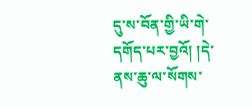དུ་ས་བོན་གྱི་ཡི་གེ་དགོད་པར་བྱའོ། །དེ་ནས་ཆུ་ལ་སོགས་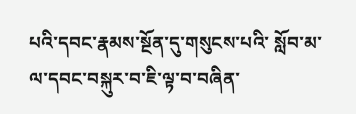པའི་དབང་རྣམས་སྔོན་དུ་གསུངས་པའི་ སློབ་མ་ལ་དབང་བསྐུར་བ་ཇི་ལྟ་བ་བཞིན་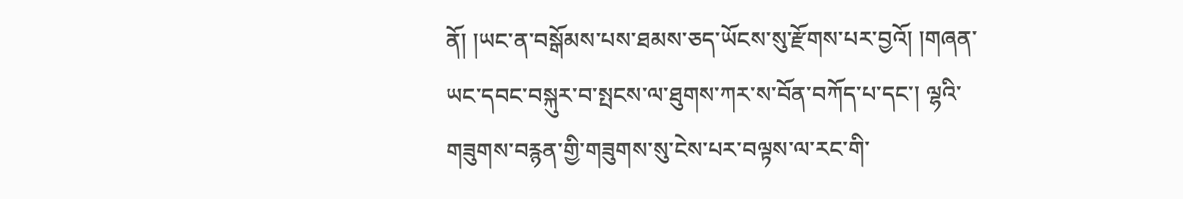ནོ། །ཡང་ན་བསྒོམས་པས་ཐམས་ཅད་ཡོངས་སུ་རྫོགས་པར་བྱའོ། །གཞན་ཡང་དབང་བསྐུར་བ་སྤངས་ལ་ཐུགས་ཀར་ས་བོན་བཀོད་པ་དང་། ལྷའི་གཟུགས་བརྙན་གྱི་གཟུགས་སུ་ངེས་པར་བལྟས་ལ་རང་གི་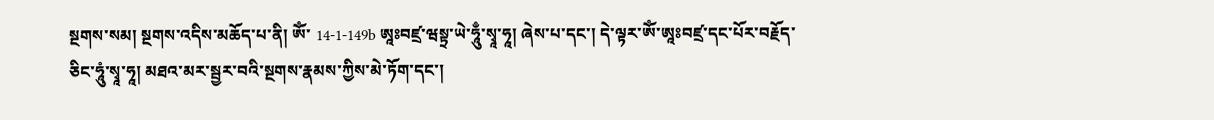སྔགས་སམ། སྔགས་འདིས་མཆོད་པ་ནི། ཨོཾ་ 14-1-149b ཨཱཿབཛྲ་ཝསྟྲ་ཡེ་ཧཱུྃ་སྭཱ་ཧཱ། ཞེས་པ་དང་། དེ་ལྟར་ཨོཾ་ཨཱཿབཛྲ་དང་པོར་བརྗོད་ཅིང་ཧཱུཾ་སྭཱ་ཧཱ། མཐའ་མར་སྦྱར་བའི་སྔགས་རྣམས་ཀྱིས་མེ་ཏོག་དང་།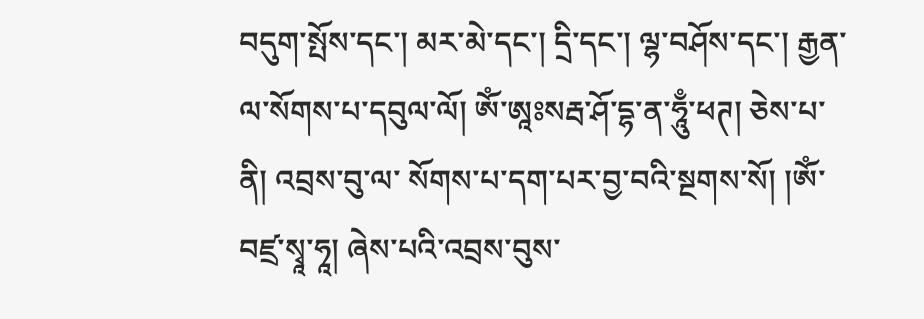བདུག་སྤོས་དང་། མར་མེ་དང་། དྲི་དང་། ལྷ་བཤོས་དང་། རྒྱན་ལ་སོགས་པ་དབུལ་ལོ། ཨོཾ་ཨཱཿསརྦ་ཤོ་དྷ་ན་ཧཱུྃ་ཕཊ། ཅེས་པ་ནི། འབྲས་བུ་ལ་ སོགས་པ་དག་པར་བྱ་བའི་སྔགས་སོ། །ཨོཾ་བཛྲ་སྭཱ་ཧཱ། ཞེས་པའི་འབྲས་བུས་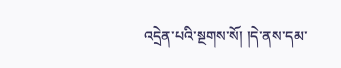འདྲེན་པའི་སྔགས་སོ། །དེ་ནས་དམ་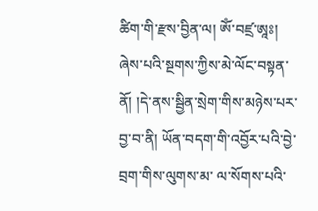ཚིག་གི་རྫས་བྱིན་ལ། ཨོཾ་བཛྲ་ཨཱཿ། ཞེས་པའི་སྔགས་ཀྱིས་མེ་ལོང་བསྟན་ནོ། །དེ་ནས་སྦྱིན་སྲེག་གིས་མཉེས་པར་བྱ་བ་ནི། ཡོན་བདག་གི་འབྱོར་པའི་བྱེ་བྲག་གིས་ལུགས་མ་ ལ་སོགས་པའི་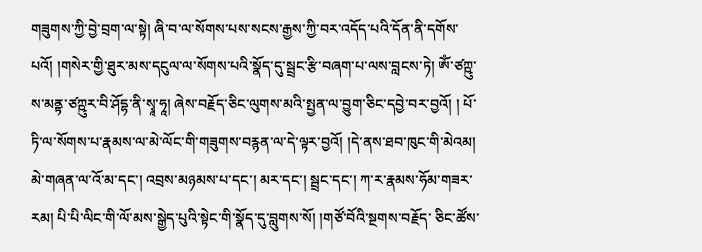གཟུགས་ཀྱི་བྱེ་བྲག་ལ་སྟེ། ཞི་བ་ལ་སོགས་པས་སངས་རྒྱས་ཀྱི་བར་འདོད་པའི་དོན་ནི་དགོས་པའོ། །གསེར་གྱི་ཐུར་མས་དངུལ་ལ་སོགས་པའི་སྣོད་དུ་སྦྲང་རྩི་བཞག་པ་ལས་བླངས་ཏེ། ཨོཾ་ཙཀྵུ་ས་མནྟ་ཙཀྵུར་བི་ཤོདྷ་ནི་སྭཱ་ཧཱ། ཞེས་བརྗོད་ཅིང་ལུགས་མའི་སྤྱན་ལ་བྱུག་ཅིང་དབྱེ་བར་བྱའོ། ། པོ་ཏི་ལ་སོགས་པ་རྣམས་ལ་མེ་ལོང་གི་གཟུགས་བརྙན་ལ་དེ་ལྟར་བྱའོ། །དེ་ནས་ཐབ་ཁུང་གི་མེའམ། མེ་གཞན་ལ་འོ་མ་དང་། འབྲས་མཉམས་པ་དང་། མར་དང་། སྦྲང་དང་། ཀ་ར་རྣམས་ཧོམ་གཟར་རམ། པི་པི་ལིང་གི་ལོ་མས་སྒྱེད་པུའི་སྟེང་གི་སྣོད་དུ་བླུགས་སོ། །གཙོ་བོའི་སྔགས་བརྗོད་ ཅིང་ཚོས་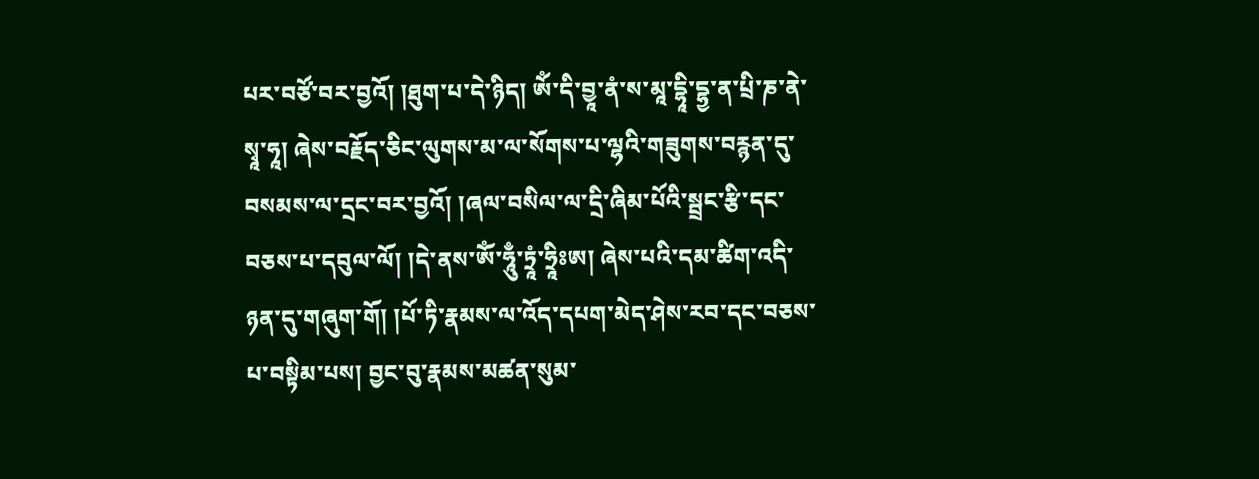པར་བཙོ་བར་བྱའོ། །ཐུག་པ་དེ་ཉིད། ཨོཾ་དི་བྱཱ་ནཾ་ས་མཱ་དྷཱི་དྷྱ་ན་པྲི་ཎ་ནེ་སྭཱ་ཧཱ། ཞེས་བརྗོད་ཅིང་ལུགས་མ་ལ་སོགས་པ་ལྷའི་གཟུགས་བརྙན་དུ་བསམས་ལ་དྲང་བར་བྱའོ། །ཞལ་བསིལ་ལ་དྲི་ཞིམ་པོའི་སྦྲང་རྩི་དང་བཅས་པ་དབུལ་ལོ། །དེ་ནས་ཨོཾ་ཧཱུྃ་ཏྲཱཾ་ཧྲཱིཿཨ། ཞེས་པའི་དམ་ཚིག་འདི་ ཉན་དུ་གཞུག་གོ། །པོ་ཏི་རྣམས་ལ་འོད་དཔག་མེད་ཤེས་རབ་དང་བཅས་པ་བསྟིམ་པས། བྱང་བུ་རྣམས་མཚན་སུམ་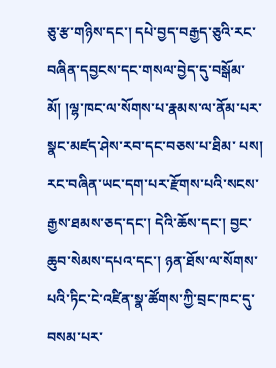ཅུ་རྩ་གཉིས་དང་། དཔེ་བྱད་བརྒྱད་ཅུའི་རང་བཞིན་དབྱངས་དང་གསལ་བྱེད་དུ་བསྒོམ་མོ། །ལྷ་ཁང་ལ་སོགས་པ་རྣམས་ལ་ནོམ་པར་སྣང་མཛད་ཤེས་རབ་དང་བཅས་པ་ཐིམ་ པས། རང་བཞིན་ཡང་དག་པར་རྫོགས་པའི་སངས་རྒྱས་ཐམས་ཅད་དང་། དེའི་ཆོས་དང་། བྱང་ཆུབ་སེམས་དཔའ་དང་། ཉན་ཐོས་ལ་སོགས་པའི་ཏིང་ངེ་འཛིན་སྣ་ཚོགས་ཀྱི་བྲང་ཁང་དུ་བསམ་པར་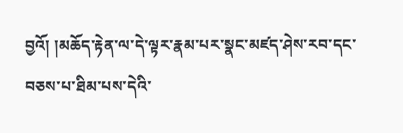བྱའོ། །མཆོད་རྟེན་ལ་དེ་ལྟར་རྣམ་པར་སྣང་མཛད་ཤེས་རབ་དང་བཅས་པ་ཐིམ་པས་དེའི་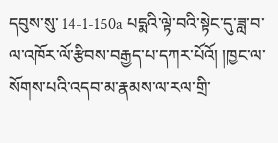དབུས་སུ་ 14-1-150a པདྨའི་ལྟེ་བའི་སྟེང་དུ་ཟླ་བ་ལ་འཁོར་ལོ་རྩིབས་བརྒྱད་པ་དཀར་པོའོ། །ཁྱང་ལ་སོགས་པའི་འདབ་མ་རྣམས་ལ་རལ་གྲི་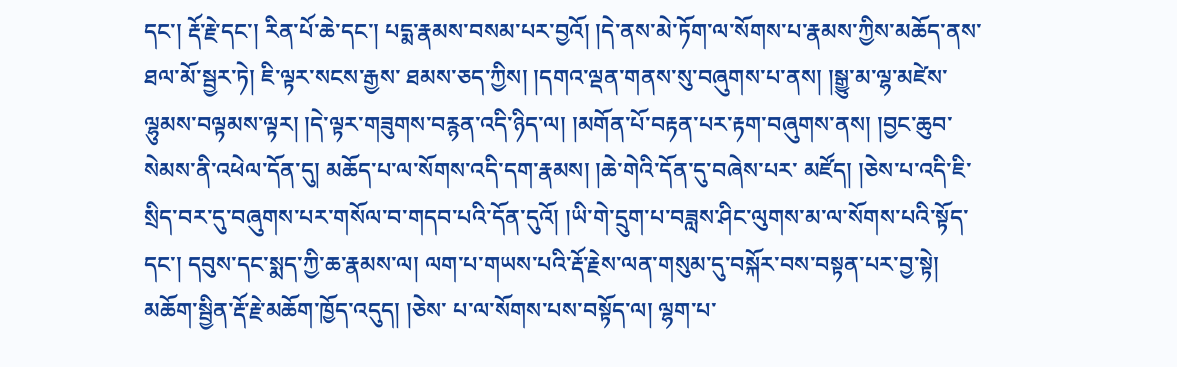དང་། རྡོ་རྗེ་དང་། རིན་པོ་ཆེ་དང་། པདྨ་རྣམས་བསམ་པར་བྱའོ། །དེ་ནས་མེ་ཏོག་ལ་སོགས་པ་རྣམས་ཀྱིས་མཆོད་ནས་ཐལ་མོ་སྦྱར་ཏེ། ཇི་ལྟར་སངས་རྒྱས་ ཐམས་ཅད་ཀྱིས། །དགའ་ལྡན་གནས་སུ་བཞུགས་པ་ནས། །སྒྱུ་མ་ལྷ་མཛེས་ལྷུམས་བལྟམས་ལྟར། །དེ་ལྟར་གཟུགས་བརྙན་འདི་ཉིད་ལ། །མགོན་པོ་བརྟན་པར་རྟག་བཞུགས་ནས། །བྱང་ཆུབ་སེམས་ནི་འཕེལ་དོན་དུ། མཆོད་པ་ལ་སོགས་འདི་དག་རྣམས། །ཆེ་གེའི་དོན་དུ་བཞེས་པར་ མཛོད། །ཅེས་པ་འདི་ཇི་སྲིད་བར་དུ་བཞུགས་པར་གསོལ་བ་གདབ་པའི་དོན་དུའོ། །ཡི་གེ་དྲུག་པ་བཟླས་ཤིང་ལུགས་མ་ལ་སོགས་པའི་སྟོད་དང་། དབུས་དང་སྨད་ཀྱི་ཆ་རྣམས་ལ། ལག་པ་གཡས་པའི་རྡོ་རྗེས་ལན་གསུམ་དུ་བསྐོར་བས་བསྟན་པར་བྱ་སྟེ། མཆོག་སྦྱིན་རྡོ་རྗེ་མཆོག་ཁྱོད་འདུད། །ཅེས་ པ་ལ་སོགས་པས་བསྟོད་ལ། ལྷག་པ་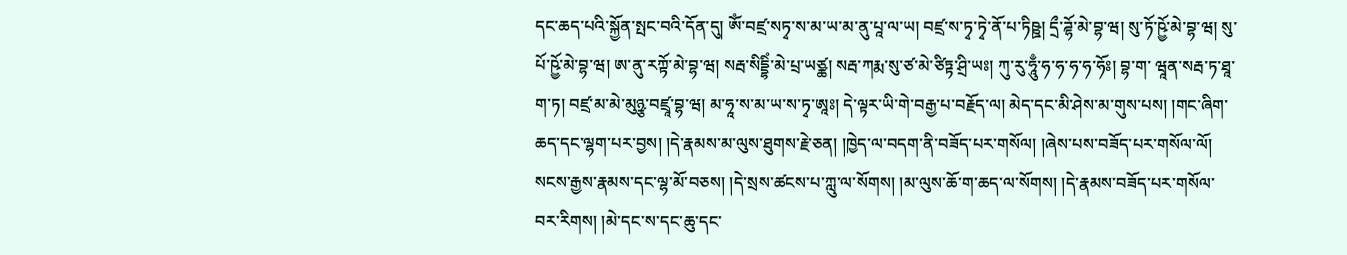དང་ཆད་པའི་སྐྱོན་སྤང་བའི་དོན་དུ། ཨོཾ་བཛྲ་སཏྭ་ས་མ་ཡ་མ་ནུ་པཱ་ལ་ཡ། བཛྲ་ས་ཏྭ་ཏྭེ་ནོ་པ་ཏིཥྛ། དྲྀ་ཌྷོ་མེ་བྷ་ཝ། སུ་ཏོ་ཥྱོ་མེ་བྷ་ཝ། སུ་པོ་ཥྱོ་མེ་བྷ་ཝ། ཨ་ནུ་རཀྟོ་མེ་བྷ་ཝ། སརྦ་སིདྡྷིཾ་མེ་པྲ་ཡཙྪ། སརྦ་ཀརྨ་སུ་ཙ་མེ་ཙིཏྟ་ཤྲི་ཡཿ། ཀུ་རུ་ཧཱུྃ་ཧ་ཧ་ཧ་ཧ་ཧོཿ། བྷ་ག་ ཝཱན་སརྦ་ཏ་ཐཱ་ག་ཏ། བཛྲ་མ་མེ་མུཉྩ་བཛྲཱ་བྷ་ཝ། མ་ཧཱ་ས་མ་ཡ་ས་ཏྭ་ཨཱཿ། དེ་ལྟར་ཡི་གེ་བརྒྱ་པ་བརྗོད་ལ། མེད་དང་མི་ཤེས་མ་གུས་པས། །གང་ཞིག་ཆད་དང་ལྷག་པར་བྱས། །དེ་རྣམས་མ་ལུས་ཐུགས་རྗེ་ཅན། །ཁྱེད་ལ་བདག་ནི་བཟོད་པར་གསོལ། །ཞེས་པས་བཟོད་པར་གསོལ་ལོ། སངས་རྒྱས་རྣམས་དང་ལྷ་མོ་བཅས། །དེ་སྲས་ཚངས་པ་ཀླུ་ལ་སོགས། །མ་ལུས་ཆོ་ག་ཆད་ལ་སོགས། །དེ་རྣམས་བཟོད་པར་གསོལ་བར་རིགས། །མེ་དང་ས་དང་ཆུ་དང་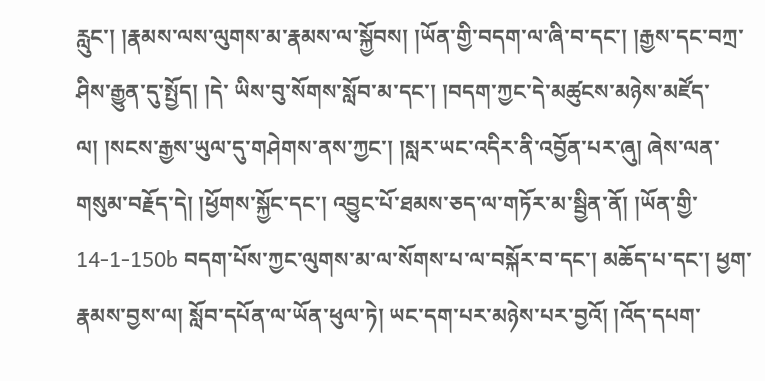རླུང་། །རྣམས་ལས་ལུགས་མ་རྣམས་ལ་སྐྱོབས། །ཡོན་གྱི་བདག་ལ་ཞི་བ་དང་། །རྒྱས་དང་བཀྲ་ཤིས་རྒྱུན་དུ་སྤྱོད། །དེ་ ཡིས་བུ་སོགས་སློབ་མ་དང་། །བདག་ཀྱང་དེ་མཚུངས་མཉེས་མཛོད་ལ། །སངས་རྒྱས་ཡུལ་དུ་གཤེགས་ནས་ཀྱང་། །སླར་ཡང་འདིར་ནི་འབྱོན་པར་ཞུ། ཞེས་ལན་གསུམ་བརྗོད་དེ། །ཕྱོགས་སྐྱོང་དང་། འབྱུང་པོ་ཐམས་ཅད་ལ་གཏོར་མ་སྦྱིན་ནོ། །ཡོན་གྱི་ 14-1-150b བདག་པོས་ཀྱང་ལུགས་མ་ལ་སོགས་པ་ལ་བསྐོར་བ་དང་། མཆོད་པ་དང་། ཕྱག་རྣམས་བྱས་ལ། སློབ་དཔོན་ལ་ཡོན་ཕུལ་ཏེ། ཡང་དག་པར་མཉེས་པར་བྱའོ། །འོད་དཔག་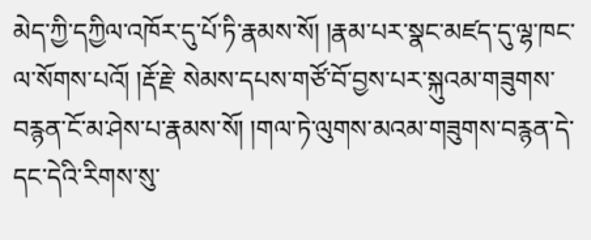མེད་ཀྱི་དཀྱིལ་འཁོར་དུ་པོ་ཏི་རྣམས་སོ། །རྣམ་པར་སྣང་མཛད་དུ་ལྷ་ཁང་ལ་སོགས་པའོ། །རྡོ་རྗེ་ སེམས་དཔས་གཙོ་བོ་བྱས་པར་སྐུའམ་གཟུགས་བརྙན་ངོ་མ་ཤེས་པ་རྣམས་སོ། །གལ་ཏེ་ལུགས་མའམ་གཟུགས་བརྙན་དེ་དང་དེའི་རིགས་སུ་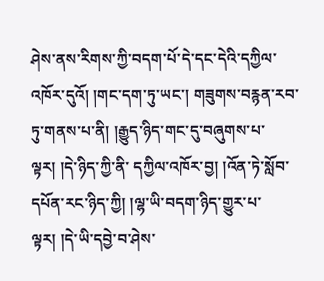ཤེས་ནས་རིགས་ཀྱི་བདག་པོ་དེ་དང་དེའི་དཀྱིལ་འཁོར་དུའོ། །གང་དག་ཏུ་ཡང་། གཟུགས་བརྙན་རབ་ཏུ་གནས་པ་ནི། །རྒྱུད་ཉིད་གང་དུ་བཞུགས་པ་ལྟར། །དེ་ཉིད་ཀྱི་ནི་ དཀྱིལ་འཁོར་བྱ། །འོན་ཏེ་སློབ་དཔོན་རང་ཉིད་ཀྱི། །ལྷ་ཡི་བདག་ཉིད་གྱུར་པ་ལྟར། །དེ་ཡི་དབྱེ་བ་ཤེས་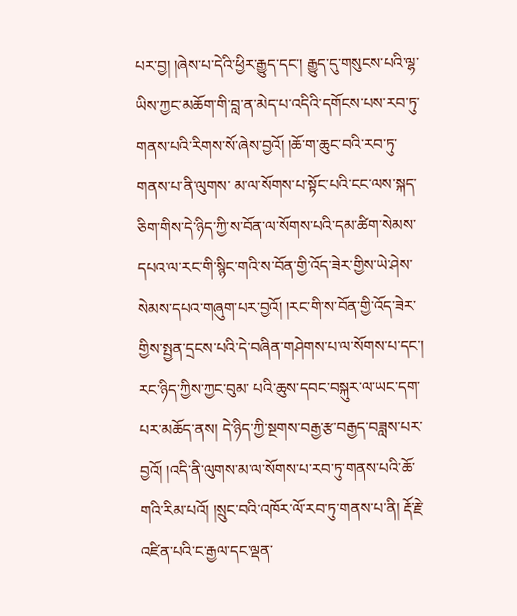པར་བྱ། །ཞེས་པ་དེའི་ཕྱིར་རྒྱུད་དང་། རྒྱུད་དུ་གསུངས་པའི་ལྷ་ཡིས་ཀྱང་མཆོག་གི་བླ་ན་མེད་པ་འདིའི་དགོངས་པས་རབ་ཏུ་གནས་པའི་རིགས་སོ་ཞེས་བྱའོ། །ཆོ་ག་ཆུང་བའི་རབ་ཏུ་གནས་པ་ནི་ལུགས་ མ་ལ་སོགས་པ་སྟོང་པའི་ངང་ལས་སྐད་ཅིག་གིས་དེ་ཉིད་ཀྱི་ས་བོན་ལ་སོགས་པའི་དམ་ཚིག་སེམས་དཔའ་ལ་རང་གི་སྙིང་གའི་ས་བོན་གྱི་འོད་ཟེར་གྱིས་ཡེ་ཤེས་སེམས་དཔའ་གཞུག་པར་བྱའོ། །རང་གི་ས་བོན་གྱི་འོད་ཟེར་གྱིས་སྤྱན་དྲངས་པའི་དེ་བཞིན་གཤེགས་པ་ལ་སོགས་པ་དང་། རང་ཉིད་ཀྱིས་ཀྱང་བུམ་ པའི་ཆུས་དབང་བསྐུར་ལ་ཡང་དག་པར་མཆོད་ནས། དེ་ཉིད་ཀྱི་སྔགས་བརྒྱ་རྩ་བརྒྱད་བཟླས་པར་བྱའོ། །འདི་ནི་ལུགས་མ་ལ་སོགས་པ་རབ་ཏུ་གནས་པའི་ཆོ་གའི་རིམ་པའོ། །སྲུང་བའི་འཁོར་ལོ་རབ་ཏུ་གནས་པ་ནི། རྡོ་རྗེ་འཛིན་པའི་ང་རྒྱལ་དང་ལྡན་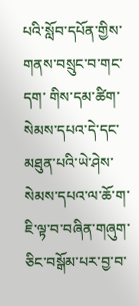པའི་སློབ་དཔོན་གྱིས་གནས་བསྲུང་བ་གང་དག་ གིས་དམ་ཚིག་སེམས་དཔའ་དེ་དང་མཐུན་པའི་ཡེ་ཤེས་སེམས་དཔའ་ལ་ཆོ་ག་ཇི་ལྟ་བ་བཞིན་གཞུག་ཅིང་བསྒོམ་པར་བྱ་བ་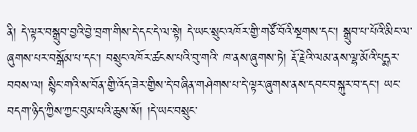ནི། དེ་ལྟར་བསྒྲུབ་བྱའི་བྱེ་བྲག་གིས་དེ་དང་དེ་ལ་སྟེ། དེ་ཡང་སྲུང་འཁོར་གྱི་གཙོ་བོའི་སྔགས་དང་། སྒྲུབ་པ་པོའི་མིང་ལ་ཞུགས་པར་བསྒོམ་པ་དང་། བསྲུང་འཁོར་ཚངས་པའི་བུ་གའི་ ཁ་ནས་ཞུགས་ཏེ། རྡོ་རྗེའི་ལམ་ནས་ལྷ་མོའི་པདྨར་བབས་ལ། སྙིང་གའི་ས་བོན་གྱི་འོད་ཟེར་གྱིས་དེ་བཞིན་གཤེགས་པ་དེ་ལྟར་ཞུགས་ནས་དབང་བསྐུར་བ་དང་། ཡང་བདག་ཉིད་ཀྱིས་ཀྱང་བུམ་པའི་ཆུས་སོ། །དེ་ཡང་བསྲུང་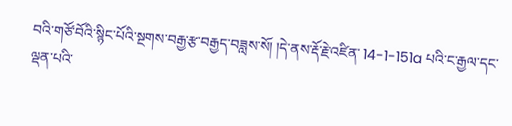བའི་གཙོ་བོའི་སྙིང་པོའི་སྔགས་བརྒྱ་རྩ་བརྒྱད་བཟླས་སོ། །དེ་ནས་རྡོ་རྗེ་འཛིན་ 14-1-151a པའི་ང་རྒྱལ་དང་ལྡན་པའི་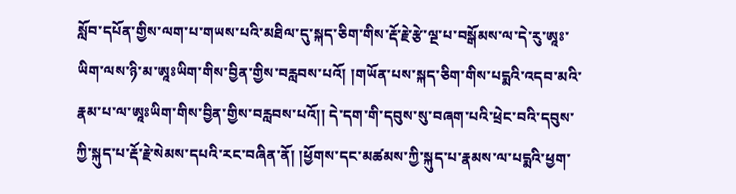སློབ་དཔོན་གྱིས་ལག་པ་གཡས་པའི་མཐིལ་དུ་སྐད་ཅིག་གིས་རྡོ་རྗེ་རྩེ་ལྔ་པ་བསྒོམས་ལ་དེ་རུ་ཨཱཿ་ཡིག་ལས་ཉི་མ་ཨཱཿཡིག་གིས་བྱིན་གྱིས་བརླབས་པའོ། །གཡོན་པས་སྐད་ཅིག་གིས་པདྨའི་འདབ་མའི་རྣམ་པ་ལ་ཨཱཿཡིག་གིས་བྱིན་གྱིས་བརླབས་པའོ།། དེ་དག་གི་དབུས་སུ་བཞག་པའི་ཕྲེང་བའི་དབུས་ཀྱི་སྐུད་པ་རྡོ་རྗེ་སེམས་དཔའི་རང་བཞིན་ནོ། །ཕྱོགས་དང་མཚམས་ཀྱི་སྐུད་པ་རྣམས་ལ་པདྨའི་ཕྱག་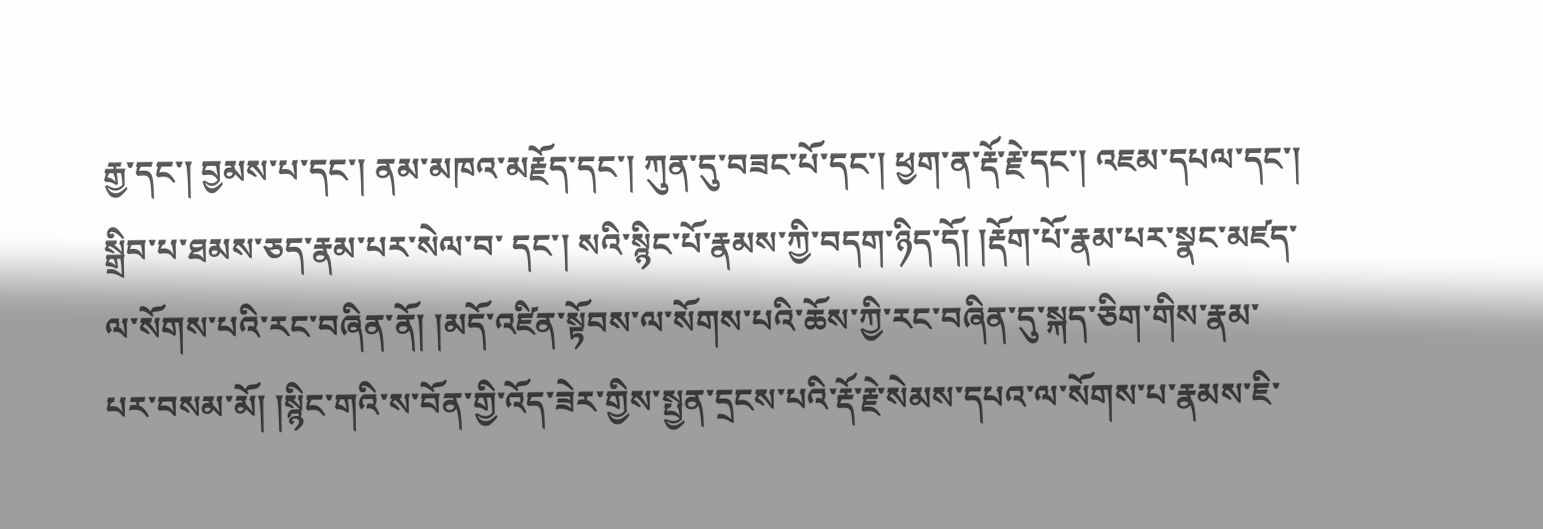རྒྱ་དང་། བྱམས་པ་དང་། ནམ་མཁའ་མརྗོད་དང་། ཀུན་དུ་བཟང་པོ་དང་། ཕྱག་ན་རྡོ་རྗེ་དང་། འཇམ་དཔལ་དང་། སྒྲིབ་པ་ཐམས་ཅད་རྣམ་པར་སེལ་བ་ དང་། སའི་སྙིང་པོ་རྣམས་ཀྱི་བདག་ཉིད་དོ། །རྡོག་པོ་རྣམ་པར་སྣང་མཛད་ལ་སོགས་པའི་རང་བཞིན་ནོ། །མདོ་འཛིན་སྟོབས་ལ་སོགས་པའི་ཆོས་ཀྱི་རང་བཞིན་དུ་སྐད་ཅིག་གིས་རྣམ་པར་བསམ་མོ། །སྙིང་གའི་ས་བོན་གྱི་འོད་ཟེར་གྱིས་སྤྱན་དྲངས་པའི་རྡོ་རྗེ་སེམས་དཔའ་ལ་སོགས་པ་རྣམས་ཇི་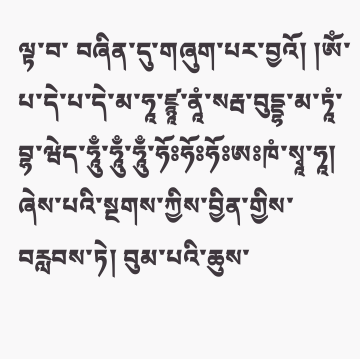ལྟ་བ་ བཞིན་དུ་གཞུག་པར་བྱའོ། །ཨོཾ་པ་དེ་པ་དེ་མ་ཧཱ་ཛྙཱ་ནཱཾ་སརྦ་བུདྡྷ་མ་ཏཱཾ་བྷ་ཝེད་ཧཱུྃ་ཧཱུྃ་ཧཱུྃ་ཧོཿཧོཿཧོཿཨཿཁཾ་སྭཱ་ཧཱ། ཞེས་པའི་སྔགས་ཀྱིས་བྱིན་གྱིས་བརླབས་ཏེ། བུམ་པའི་ཆུས་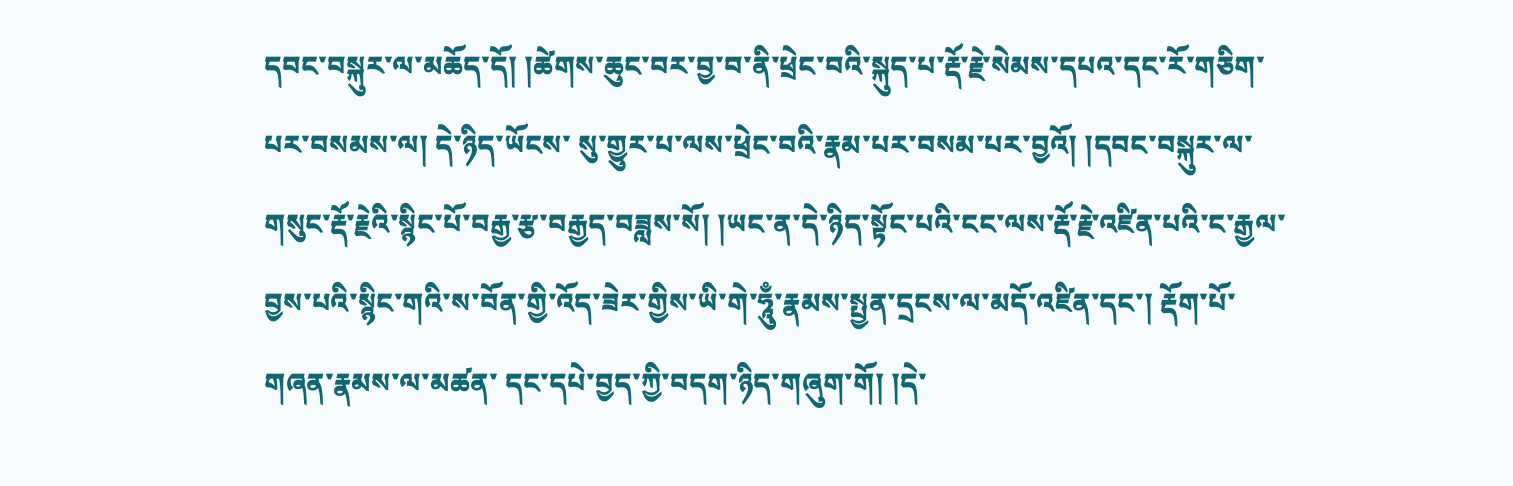དབང་བསྐུར་ལ་མཆོད་དོ། །ཚེགས་ཆུང་བར་བྱ་བ་ནི་ཕྲེང་བའི་སྐུད་པ་རྡོ་རྗེ་སེམས་དཔའ་དང་རོ་གཅིག་པར་བསམས་ལ། དེ་ཉིད་ཡོངས་ སུ་གྱུར་པ་ལས་ཕྲེང་བའི་རྣམ་པར་བསམ་པར་བྱའོ། །དབང་བསྐུར་ལ་གསུང་རྡོ་རྗེའི་སྙིང་པོ་བརྒྱ་རྩ་བརྒྱད་བཟླས་སོ། །ཡང་ན་དེ་ཉིད་སྟོང་པའི་ངང་ལས་རྡོ་རྗེ་འཛིན་པའི་ང་རྒྱལ་བྱས་པའི་སྙིང་གའི་ས་བོན་གྱི་འོད་ཟེར་གྱིས་ཡི་གེ་ཧཱུྃ་རྣམས་སྤྱན་དྲངས་ལ་མདོ་འཛིན་དང་། རྡོག་པོ་གཞན་རྣམས་ལ་མཚན་ དང་དཔེ་བྱད་ཀྱི་བདག་ཉིད་གཞུག་གོ། །དེ་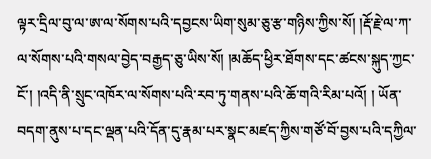ལྟར་དྲིལ་བུ་ལ་ཨ་ལ་སོགས་པའི་དབྱངས་ཡིག་སུམ་ཅུ་རྩ་གཉིས་ཀྱིས་སོ། །རྡོ་རྗེ་ལ་ཀ་ལ་སོགས་པའི་གསལ་བྱེད་བརྒྱད་ཅུ་ཡིས་སོ། །མཆོད་ཕྱིར་ཐོགས་དང་ཚངས་སྐུད་ཀྱང་ངོ་། །འདི་ནི་སྲུང་འཁོར་ལ་སོགས་པའི་རབ་ཏུ་གནས་པའི་ཆོ་གའི་རིམ་པའོ། ། ཡོན་བདག་ནུས་པ་དང་ལྡན་པའི་དོན་དུ་རྣམ་པར་སྣང་མཛད་ཀྱིས་གཙོ་བོ་བྱས་པའི་དཀྱིལ་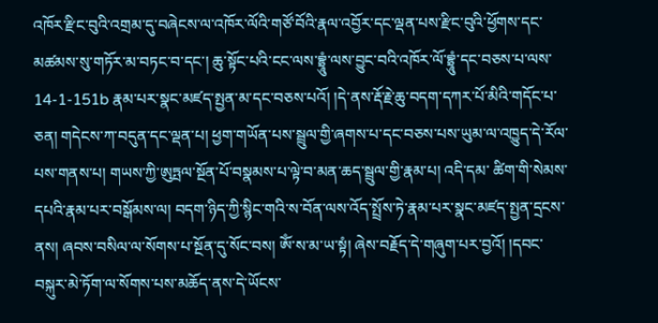འཁོར་རྫིང་བུའི་འགྲམ་དུ་བཞེངས་ལ་འཁོར་ལོའི་གཙོ་བོའི་རྣལ་འབྱོར་དང་ལྡན་པས་རྫིང་བུའི་ཕྱོགས་དང་མཚམས་སུ་གཏོར་མ་བཏང་བ་དང་། ཆུ་སྟོང་པའི་ངང་ལས་བྷྲཱུཾ་ལས་བྱུང་བའི་འཁོར་ལོ་བྷྲཱུཾ་དང་བཅས་པ་ལས་ 14-1-151b རྣམ་པར་སྣང་མཛད་སྤྱན་མ་དང་བཅས་པའོ། །དེ་ནས་རྡོ་རྗེ་ཆུ་བདག་དཀར་པོ་མིའི་གདོང་པ་ཅན། གདེངས་ཀ་བདུན་དང་ལྡན་པ། ཕྱག་གཡོན་པས་སྦྲུལ་གྱི་ཞགས་པ་དང་བཅས་པས་ཡུམ་ལ་འཁྱུད་དེ་རོལ་པས་གནས་པ། གཡས་ཀྱི་ཨུཏྤལ་སྔོན་པོ་བསྣམས་པ་ལྟེ་བ་མན་ཆད་སྦྲུལ་གྱི་རྣམ་པ། འདི་དམ་ ཚིག་གི་སེམས་དཔའི་རྣམ་པར་བསྒོམས་ལ། བདག་ཉིད་ཀྱི་སྙིང་གའི་ས་བོན་ལས་འོད་སྤྲོས་ཏེ་རྣམ་པར་སྣང་མཛད་སྤྱན་དྲངས་ནས། ཞབས་བསིལ་ལ་སོགས་པ་སྔོན་དུ་སོང་བས། ཨོཾ་ས་མ་ཡ་སྟཾ། ཞེས་བརྗོད་དེ་གཞུག་པར་བྱའོ། །དབང་བསྐུར་མེ་ཏོག་ལ་སོགས་པས་མཆོད་ནས་དེ་ཡོངས་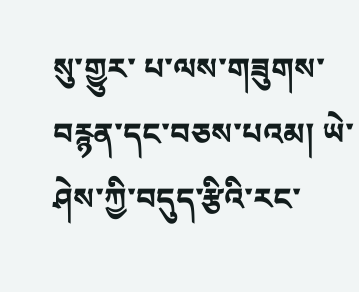སུ་གྱུར་ པ་ལས་གཟུགས་བརྙན་དང་བཅས་པའམ། ཡེ་ཤེས་ཀྱི་བདུད་རྩིའི་རང་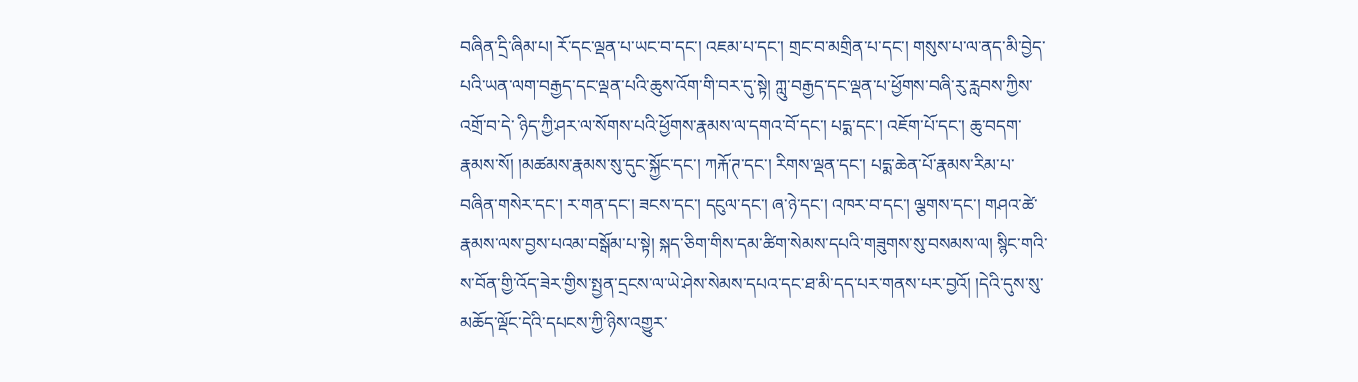བཞིན་དྲི་ཞིམ་པ། རོ་དང་ལྡན་པ་ཡང་བ་དང་། འཇམ་པ་དང་། གྲང་བ་མགྲིན་པ་དང་། གསུས་པ་ལ་ནད་མི་བྱེད་པའི་ཡན་ལག་བརྒྱད་དང་ལྡན་པའི་ཆུས་འོག་གི་བར་དུ་སྟེ། ཀླུ་བརྒྱད་དང་ལྡན་པ་ཕྱོགས་བཞི་རུ་རླབས་ཀྱིས་འགྲོ་བ་དེ་ ཉིད་ཀྱི་ཤར་ལ་སོགས་པའི་ཕྱོགས་རྣམས་ལ་དགའ་བོ་དང་། པདྨ་དང་། འཇོག་པོ་དང་། ཆུ་བདག་རྣམས་སོ། །མཚམས་རྣམས་སུ་དུང་སྐྱོང་དང་། ཀརྐོ་ཊ་དང་། རིགས་ལྡན་དང་། པདྨ་ཆེན་པོ་རྣམས་རིམ་པ་བཞིན་གསེར་དང་། ར་གན་དང་། ཟངས་དང་། དངུལ་དང་། ཞ་ཉེ་དང་། འཁར་བ་དང་། ལྕགས་དང་། གཤའ་ཚེ་རྣམས་ལས་བྱས་པའམ་བསྒོམ་པ་སྟེ། སྐད་ཅིག་གིས་དམ་ཚིག་སེམས་དཔའི་གཟུགས་སུ་བསམས་ལ། སྙིང་གའི་ས་བོན་གྱི་འོད་ཟེར་གྱིས་སྤྱན་དྲངས་ལ་ཡེ་ཤེས་སེམས་དཔའ་དང་ཐ་མི་དད་པར་གནས་པར་བྱའོ། །དེའི་དུས་སུ་མཆོད་ལྡོང་དེའི་དཔངས་ཀྱི་ཉིས་འགྱུར་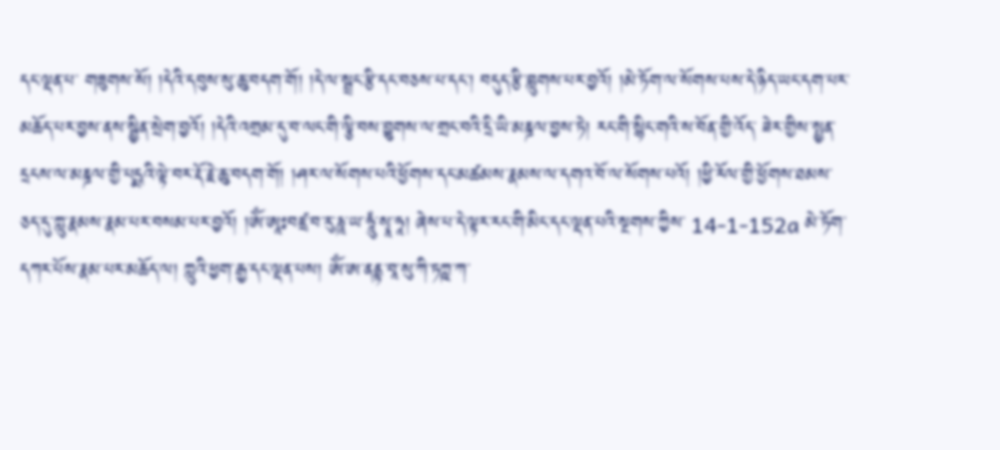དང་ལྡན་པ་ གཟུགས་སོ། །དེའི་དབུས་སུ་ཆུ་བདག་གོ། །དེ་ལ་སྦྲང་རྩི་དང་བཅས་པ་དང་། བདུད་རྩི་བླུགས་པར་བྱའོ། །མེ་ཏོག་ལ་སོགས་པས་དེ་ཉིད་ཡང་དག་པར་མཆོད་པར་བྱས་ནས་སྦྱིན་སྲེག་བྱའོ། །དེའི་འགྲམ་དུ་བ་ལང་གི་ལྕི་བས་བྱུགས་ལ་གྲང་བའི་དྲི་ཡི་མཎྜལ་བྱས་ཏེ། རང་གི་སྙིང་གའི་ས་བོན་གྱི་འོད་ ཟེར་གྱིས་སྤྱན་དྲངས་ལ་མཎྜལ་གྱི་པདྨའི་ལྟེ་བར་རྡོ་རྗེ་ཆུ་བདག་གོ། །ཤར་ལ་སོགས་པའི་ཕྱོགས་དང་མཚམས་རྣམས་ལ་དགའ་བོ་ལ་སོགས་པའོ། །ཕྱི་རོལ་གྱི་ཕྱོགས་ཐམས་ཅད་དུ་ཀླུ་རྣམས་རྣམ་པར་བསམ་པར་བྱའོ། །ཨོཾ་ཨཱཿབཛྲ་བ་རུ་ཎཱ་ཡ་ཧཱུཾ་སྭཱ་ཧཱ། ཞེས་པ་དེ་ལྟར་རང་གི་མིང་དང་ལྡན་པའི་སྔགས་ཀྱིས་ 14-1-152a མེ་ཏོག་དཀར་པོས་རྣམ་པར་མཆོད་ལ། ཀླུའི་ཕྱག་རྒྱ་དང་ལྡན་པས། ཨོཾ་ཨ་ནནྟ་བཱ་སུ་ཀི་ཏཀྵ་ཀ་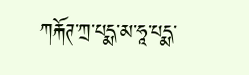ཀརྐོཊ་ཀྲ་པདྨ་མ་ཧཱ་པདྨ་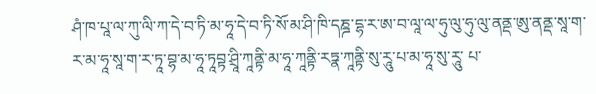ཤཾ་ཁ་པཱ་ལ་ཀུ་ལི་ཀ་དེ་བ་ཏི་མ་ཧཱ་དེ་བ་ཏི་སོ་མ་ཤི་ཁི་དཎྜ་དྷ་ར་ཨ་བ་ལཱ་ལ་ཧུ་ལུ་ཧུ་ལུ་ནནྡ་ཨུ་ནནྡ་སཱ་ག་ར་མ་ཧཱ་སཱ་ག་ར་ཏཱ་བྷ་མ་ཧཱ་ཏཱབྟ་ཤྲཱི་ཀཱནྟི་མ་ཧཱ་ཀཱནྟི་རཏྣ་ཀཱནྟི་སུ་རཱུ་པ་མ་ཧཱ་སུ་རཱུ་ པ་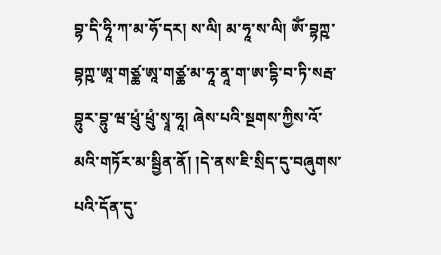བྷ་དི་ཧཱི་ཀ་མ་ཧོ་དར། ས་ལི། མ་ཧཱ་ས་ལི། ཨོཾ་བྷཀྵ་བྷཀྵ་ཨཱ་གཙྪ་ཨཱ་གཙྪ་མ་ཧཱ་ནཱ་ག་ཨ་དྷི་བ་ཏི་སརྦ་བྷུར་བྷུ་ཝ་ཕྲུཾ་ཕྲུཾ་སྭཱ་ཧཱ། ཞེས་པའི་སྔགས་ཀྱིས་འོ་མའི་གཏོར་མ་སྦྱིན་ནོ། །དེ་ནས་ཇི་སྲིད་དུ་བཞུགས་པའི་དོན་དུ་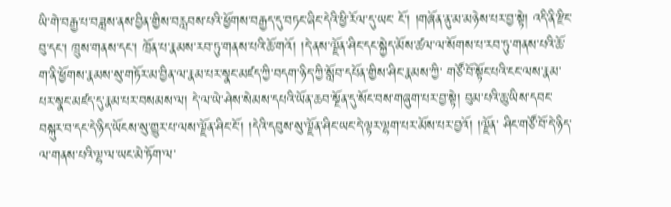ཡི་གེ་བརྒྱ་པ་བཟླས་ནས་བྱིན་གྱིས་བརླབས་པའི་ཕྱོགས་བརྒྱད་དུ་བཏང་ཞིང་དེའི་ཕྱི་རོལ་དུ་ཡང་ ངོ་། །གཞོན་ནུ་མ་མཉེས་པར་བྱ་སྟེ། འདི་ནི་རྫིང་བུ་དང་། ཁྲུས་གནས་དང་། ཁྲོན་པ་རྣམས་རབ་ཏུ་གནས་པའི་ཆོ་གའོ། །དེ་ནས་ལྗོན་ཤིང་དང་སྐྱེད་མོས་ཚལ་ལ་སོགས་པ་རབ་ཏུ་གནས་པའི་ཆོ་ག་ནི་ཕྱོགས་རྣམས་སུ་གཏོར་མ་བྱིན་ལ་རྣམ་པར་སྣང་མཛད་ཀྱི་བདག་ཉིད་ཀྱི་སློབ་དཔོན་གྱིས་ཤིང་རྣམས་ཀྱི་ གཙོ་བོ་སྟོང་པའི་ངང་ལས་རྣམ་པར་སྣང་མཛད་དུ་རྣམ་པར་བསམས་ལ། དེ་ལ་ཡེ་ཤེས་སེམས་དཔའི་ཡོན་ཆབ་སྔོན་དུ་སོང་བས་གཞུག་པར་བྱ་སྟེ། བུམ་པའི་ཆུ་ཡིས་དབང་བསྐུར་བ་དང་དེ་ཉིད་ཡོངས་སུ་གྱུར་པ་ལས་ལྗོན་ཤིང་ངོ་། །དེའི་དབུས་སུ་ལྗོན་ཤིང་ཡང་དེ་ལྟར་ལྷག་པར་མོས་པར་བྱའོ། །ལྗོན་ ཤིང་གཙོ་བོ་དེ་ཉིད་ལ་གནས་པའི་ལྷ་ལ་ཡང་མེ་ཏོག་ལ་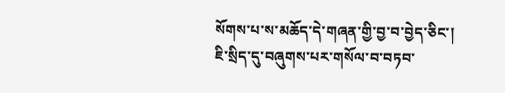སོགས་པ་ས་མཆོད་དེ་གཞན་གྱི་བྱ་བ་བྱེད་ཅིང་། ཇི་སྲིད་དུ་བཞུགས་པར་གསོལ་བ་བཏབ་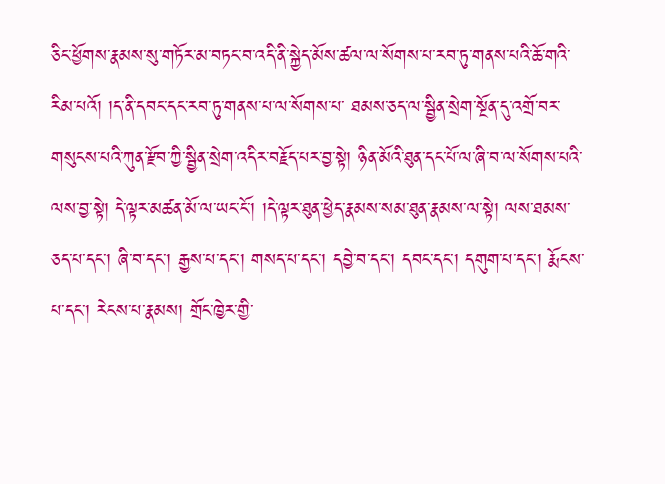ཅིང་ཕྱོགས་རྣམས་སུ་གཏོར་མ་བཏང་བ་འདི་ནི་སྐྱེད་མོས་ཚལ་ལ་སོགས་པ་རབ་ཏུ་གནས་པའི་ཆོ་གའི་རིམ་པའོ། །ད་ནི་དབང་དང་རབ་ཏུ་གནས་པ་ལ་སོགས་པ་ ཐམས་ཅད་ལ་སྦྱིན་སྲེག་སྔོན་དུ་འགྲོ་བར་གསུངས་པའི་ཀུན་རྫོབ་ཀྱི་སྦྱིན་སྲེག་འདིར་བརྗོད་པར་བྱ་སྟེ། ཉིན་མོའི་ཐུན་དང་པོ་ལ་ཞི་བ་ལ་སོགས་པའི་ལས་བྱ་སྟེ། དེ་ལྟར་མཚན་མོ་ལ་ཡང་ངོ་། །དེ་ལྟར་ཐུན་ཕྱེད་རྣམས་སམ་ཐུན་རྣམས་ལ་སྟེ། ལས་ཐམས་ཅད་པ་དང་། ཞི་བ་དང་། རྒྱས་པ་དང་། གསད་པ་དང་། དབྱེ་བ་དང་། དབང་དང་། དགུག་པ་དང་། རྨོངས་པ་དང་། རེངས་པ་རྣམས། གྲོང་ཁྱེར་གྱི་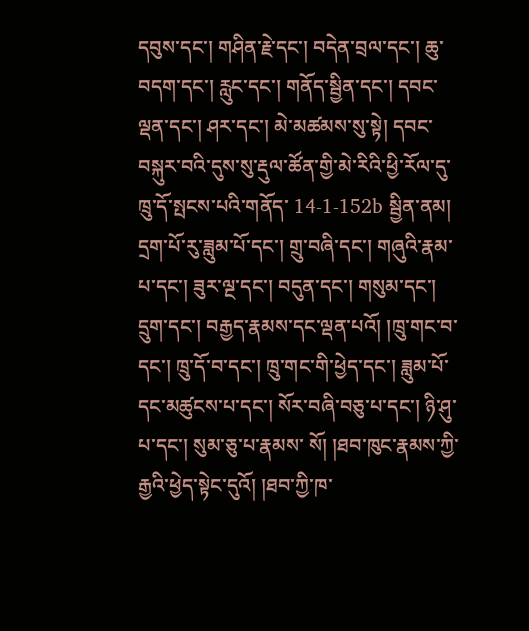དབུས་དང་། གཤིན་རྗེ་དང་། བདེན་བྲལ་དང་། ཆུ་བདག་དང་། རླུང་དང་། གནོད་སྦྱིན་དང་། དབང་ལྡན་དང་། ཤར་དང་། མེ་མཚམས་སུ་སྟེ། དབང་བསྐུར་བའི་དུས་སུ་རྡུལ་ཚོན་གྱི་མེ་རིའི་ཕྱི་རོལ་དུ་ཁྲུ་དོ་སྤངས་པའི་གནོད་ 14-1-152b སྦྱིན་ནམ། དྲག་པོ་རུ་ཟླུམ་པོ་དང་། གྲུ་བཞི་དང་། གཞུའི་རྣམ་པ་དང་། ཟུར་ལྔ་དང་། བདུན་དང་། གསུམ་དང་། དྲུག་དང་། བརྒྱད་རྣམས་དང་ལྡན་པའོ། །ཁྲུ་གང་བ་དང་། ཁྲུ་དོ་བ་དང་། ཁྲུ་གང་གི་ཕྱེད་དང་། ཟླུམ་པོ་དང་མཚུངས་པ་དང་། སོར་བཞི་བཅུ་པ་དང་། ཉི་ཤུ་པ་དང་། སུམ་ཅུ་པ་རྣམས་ སོ། །ཐབ་ཁུང་རྣམས་ཀྱི་རྒྱའི་ཕྱེད་སྟེང་དུའོ། །ཐབ་ཀྱི་ཁ་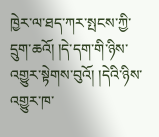ཁྱེར་ལ་ཐད་ཀར་སྤངས་ཀྱི་དྲུག་ཆའོ། །དེ་དག་གི་ཉིས་འགྱུར་སྟེགས་བུའོ། །དེའི་ཉིས་འགྱུར་ཁ་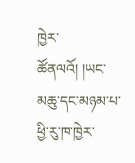ཁྱེར་ཚོནལའོ། །ཡང་མཆུ་དང་མཉམ་པ་ཕྱི་རུ་ཁ་ཁྱེར་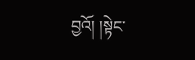བྱའོ། །སྟེང་